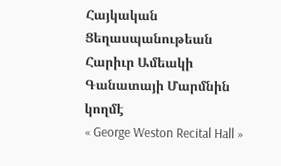Հայկական Ցեղասպանութեան Հարիւր Ամեակի Գանատայի Մարմնին կողմէ
« George Weston Recital Hall »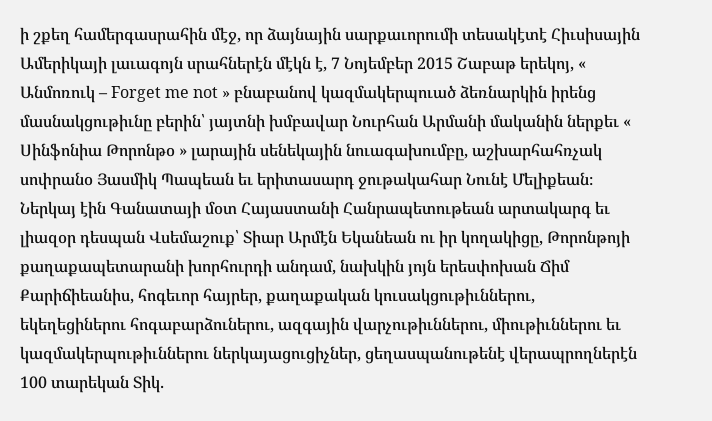ի շքեղ համերգասրահին մէջ, որ ձայնային սարքաւորումի տեսակէտէ Հիւսիսային Ամերիկայի լաւագոյն սրահներէն մէկն է, 7 Նոյեմբեր 2015 Շաբաթ երեկոյ, « Անմոռուկ – Forget me not » բնաբանով կազմակերպուած ձեռնարկին իրենց մասնակցութիւնը բերին՝ յայտնի խմբավար Նուրհան Արմանի մականին ներքեւ « Սինֆոնիա Թորոնթօ » լարային սենեկային նուագախումբը, աշխարհահռչակ սոփրանօ Յասմիկ Պապեան եւ երիտասարդ ջութակահար Նունէ Մելիքեան։
Ներկայ էին Գանատայի մօտ Հայաստանի Հանրապետութեան արտակարգ եւ լիազօր դեսպան Վսեմաշուք՝ Տիար Արմէն Եկանեան ու իր կողակիցը, Թորոնթոյի քաղաքապետարանի խորհուրդի անդամ, նախկին յոյն երեսփոխան Ճիմ Քարիճիեանիս, հոգեւոր հայրեր, քաղաքական կուսակցութիւններու, եկեղեցիներու հոգաբարձուներու, ազգային վարչութիւններու, միութիւններու եւ կազմակերպութիւններու ներկայացուցիչներ, ցեղասպանութենէ վերապրողներէն 100 տարեկան Տիկ.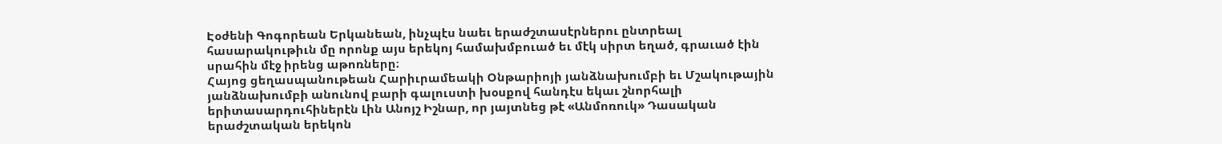Էօժենի Գոգորեան Երկանեան, ինչպէս նաեւ երաժշտասէրներու ընտրեալ հասարակութիւն մը որոնք այս երեկոյ համախմբուած եւ մէկ սիրտ եղած, գրաւած էին սրահին մէջ իրենց աթոռները։
Հայոց ցեղասպանութեան Հարիւրամեակի Օնթարիոյի յանձնախումբի եւ Մշակութային յանձնախումբի անունով բարի գալուստի խօսքով հանդէս եկաւ շնորհալի երիտասարդուհիներէն Լին Անոյշ Իշնար, որ յայտնեց թէ «Անմոռուկ» Դասական երաժշտական երեկոն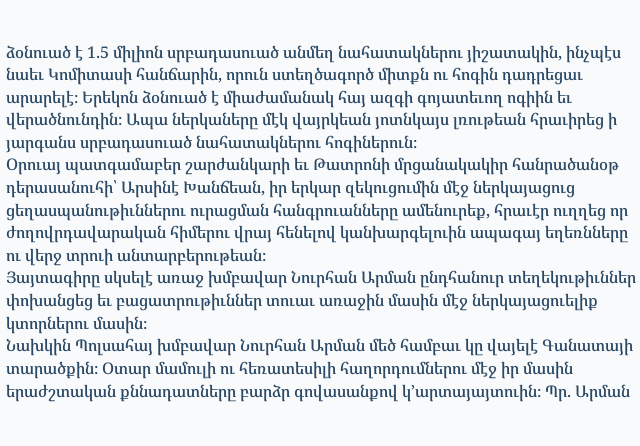ձօնուած է 1.5 միլիոն սրբադասուած անմեղ նահատակներու յիշատակին, ինչպէս նաեւ Կոմիտասի հանճարին, որուն ստեղծագործ միտքն ու հոգին դադրեցաւ արարելէ։ Երեկոն ձօնուած է միաժամանակ հայ ազգի գոյատեւող ոգիին եւ վերածնունդին։ Ապա ներկաները մէկ վայրկեան յոտնկայս լռութեան հրաւիրեց ի յարգանս սրբադասուած նահատակներու հոգիներուն։
Օրուայ պատգամաբեր շարժանկարի եւ Թատրոնի մրցանակակիր հանրածանօթ դերասանուհի՝ Արսինէ Խանճեան, իր երկար զեկուցումին մէջ ներկայացուց ցեղասպանութիւններու ուրացման հանգրուանները ամենուրեք, հրաւէր ուղղեց որ ժողովրդավարական հիմերու վրայ հենելով կանխարգելուին ապագայ եղեռնները ու վերջ տրուի անտարբերութեան։
Յայտագիրը սկսելէ առաջ խմբավար Նուրհան Արման ընդհանուր տեղեկութիւններ փոխանցեց եւ բացատրութիւններ տուաւ առաջին մասին մէջ ներկայացուելիք կտորներու մասին։
Նախկին Պոլսահայ խմբավար Նուրհան Արման մեծ համբաւ կը վայելէ Գանատայի տարածքին։ Օտար մամուլի ու հեռատեսիլի հաղորդումներու մէջ իր մասին երաժշտական քննադատները բարձր գովասանքով կ՚արտայայտուին։ Պր. Արման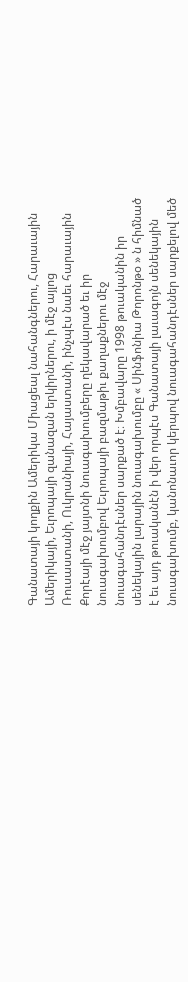Գանատայի կողքին Ամերիկա Միացեալ նահանգներու, Հարաւային Ամերիկայի, Եւրոպայի զանազան երկիրներու, ի մէջ այլոց Ռուսաստանի, Ուկրանիայի, Հայաստանի, ինչպէս նաեւ հարաւային Քորէայի մէջ յայտնի նուագախումբերը ղեկավարած եւ իր նուագախումբով Եւրոպայի բազմաթիւ քաղաքներու մէջ նուագահանդէսներ սարքած է։ Խմբավարը 1998 թուականին իր սենեկային լարային նուագախումբը « Սինֆոնիա Թորոնթօ » ն հիմնած է եւ այդ թուականէն ի վեր որպէս Գանատայի լաւագոյն սենեկային նուագախումբ, կանոնաւոր կերպով նուագահանդէսներ սարքելով մեծ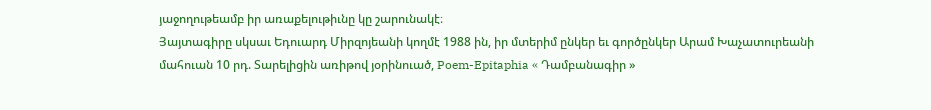յաջողութեամբ իր առաքելութիւնը կը շարունակէ։
Յայտագիրը սկսաւ Եդուարդ Միրզոյեանի կողմէ 1988 ին, իր մտերիմ ընկեր եւ գործընկեր Արամ Խաչատուրեանի մահուան 10 րդ. Տարելիցին առիթով յօրինուած, Poem-Epitaphia « Դամբանագիր »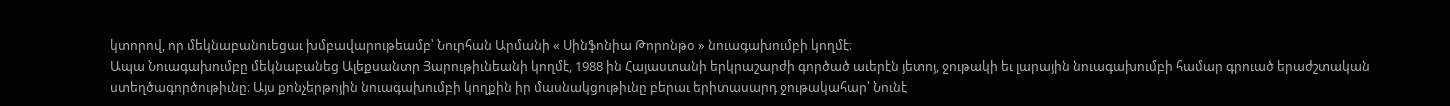կտորով, որ մեկնաբանուեցաւ խմբավարութեամբ՝ Նուրհան Արմանի « Սինֆոնիա Թորոնթօ » նուագախումբի կողմէ։
Ապա Նուագախումբը մեկնաբանեց Ալեքսանտր Յարութիւնեանի կողմէ, 1988 ին Հայաստանի երկրաշարժի գործած աւերէն յետոյ, ջութակի եւ լարային նուագախումբի համար գրուած երաժշտական ստեղծագործութիւնը։ Այս քոնչերթոյին նուագախումբի կողքին իր մասնակցութիւնը բերաւ երիտասարդ ջութակահար՝ Նունէ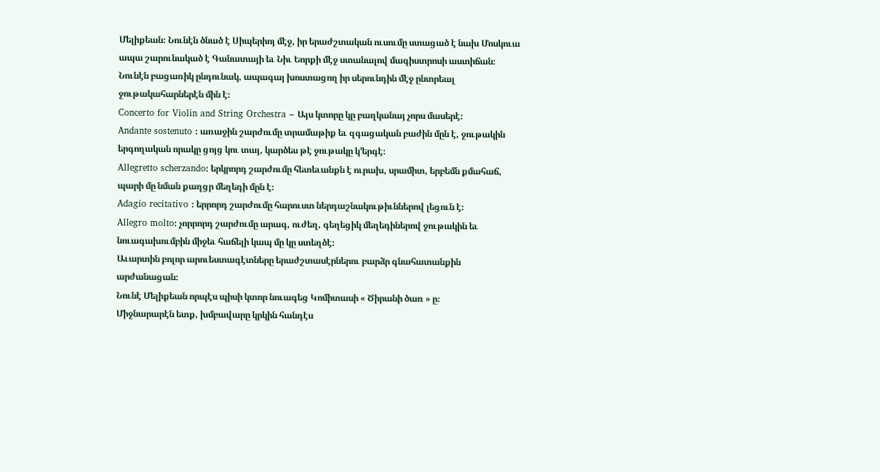Մելիքեան։ Նունէն ծնած է Սիպերիոյ մէջ, իր երաժշտական ուսումը ստացած է նախ Մոսկուա ապա շարունակած է Գանատայի եւ Նիւ Եորքի մէջ ստանալով մագիստրոսի աստիճան։ Նունէն բացառիկ ընդունակ, ապագայ խոստացող իր սերունդին մէջ ընտրեալ ջութակահարներէն մին է։
Concerto for Violin and String Orchestra – Այս կտորը կը բաղկանայ չորս մասերէ։
Andante sostenuto ։ առաջին շարժումը տրամաթիք եւ զգացական բաժին մըն է, ջութակին երգողական որակը ցոյց կու տայ, կարծես թէ ջութակը կ՚երգէ։
Allegretto scherzando։ երկրորդ շարժումը հետեւանքն է ուրախ, սրամիտ, երբեմն քմահաճ, պարի մը նման քաղցր մեղեդի մըն է։
Adagio recitativo ։ երրորդ շարժումը հարուստ ներդաշնակութիւններով լեցուն է։
Allegro molto։ չորրորդ շարժումը արագ, ուժեղ, գեղեցիկ մեղեդիներով ջութակին եւ նուագախումբին միջեւ հաճելի կապ մը կը ստեղծէ։
Աւարտին բոլոր արուեստագէտները երաժշտասէրներու բարձր գնահատանքին արժանացան։
Նունէ Մելիքեան որպէս պիսի կտոր նուագեց Կոմիտասի « Ծիրանի ծառ » ը։
Միջնարարէն ետք, խմբավարը կրկին հանդէս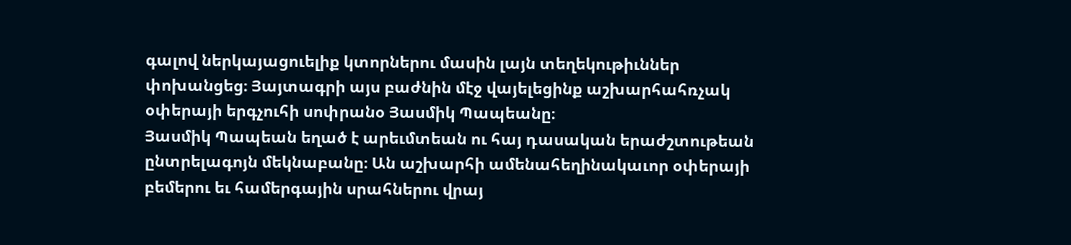գալով ներկայացուելիք կտորներու մասին լայն տեղեկութիւններ փոխանցեց։ Յայտագրի այս բաժնին մէջ վայելեցինք աշխարհահռչակ օփերայի երգչուհի սոփրանօ Յասմիկ Պապեանը։
Յասմիկ Պապեան եղած է արեւմտեան ու հայ դասական երաժշտութեան ընտրելագոյն մեկնաբանը։ Ան աշխարհի ամենահեղինակաւոր օփերայի բեմերու եւ համերգային սրահներու վրայ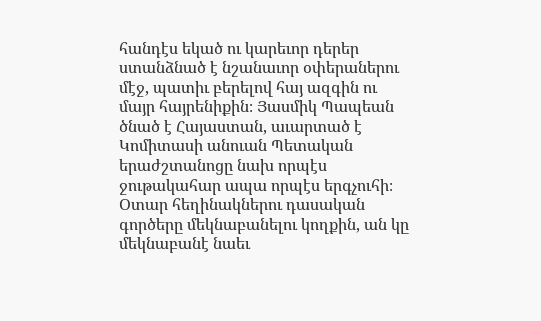հանդէս եկած ու կարեւոր դերեր ստանձնած է նշանաւոր օփերաներու մէջ, պատիւ բերելով հայ ազգին ու մայր հայրենիքին։ Յասմիկ Պապեան ծնած է Հայաստան, աւարտած է Կոմիտասի անուան Պետական երաժշտանոցը նախ որպէս ջութակահար ապա որպէս երգչուհի։ Օտար հեղինակներու դասական գործերը մեկնաբանելու կողքին, ան կը մեկնաբանէ նաեւ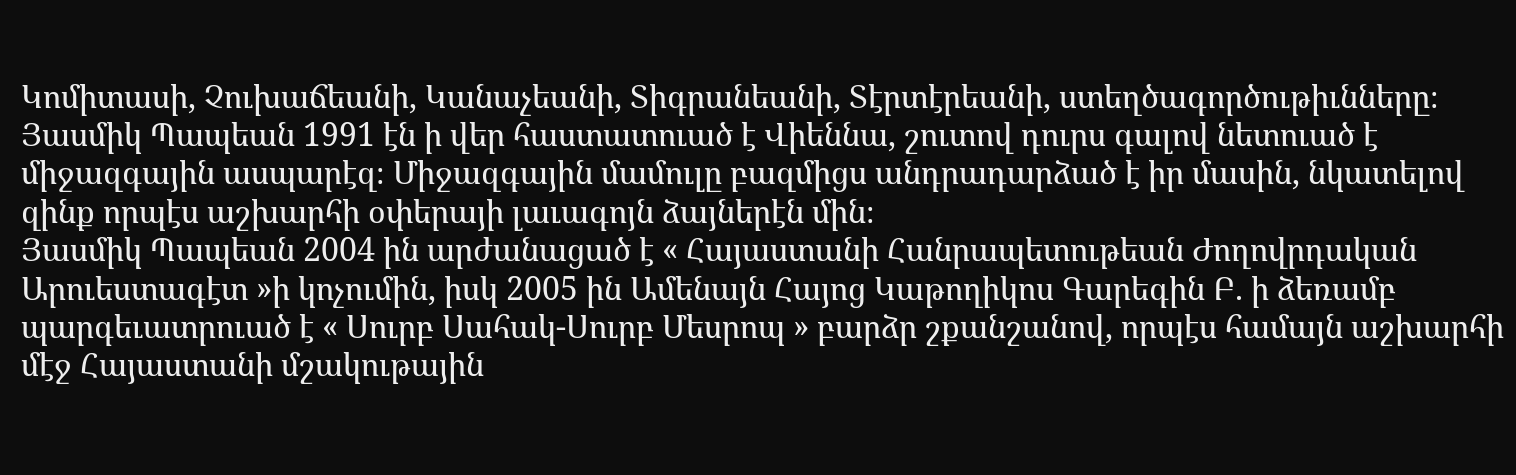Կոմիտասի, Չուխաճեանի, Կանաչեանի, Տիգրանեանի, Տէրտէրեանի, ստեղծագործութիւնները։
Յասմիկ Պապեան 1991 էն ի վեր հաստատուած է Վիեննա, շուտով դուրս գալով նետուած է միջազգային ասպարէզ։ Միջազգային մամուլը բազմիցս անդրադարձած է իր մասին, նկատելով զինք որպէս աշխարհի օփերայի լաւագոյն ձայներէն մին։
Յասմիկ Պապեան 2004 ին արժանացած է « Հայաստանի Հանրապետութեան Ժողովրդական Արուեստագէտ »ի կոչումին, իսկ 2005 ին Ամենայն Հայոց Կաթողիկոս Գարեգին Բ. ի ձեռամբ պարգեւատրուած է « Սուրբ Սահակ-Սուրբ Մեսրոպ » բարձր շքանշանով, որպէս համայն աշխարհի մէջ Հայաստանի մշակութային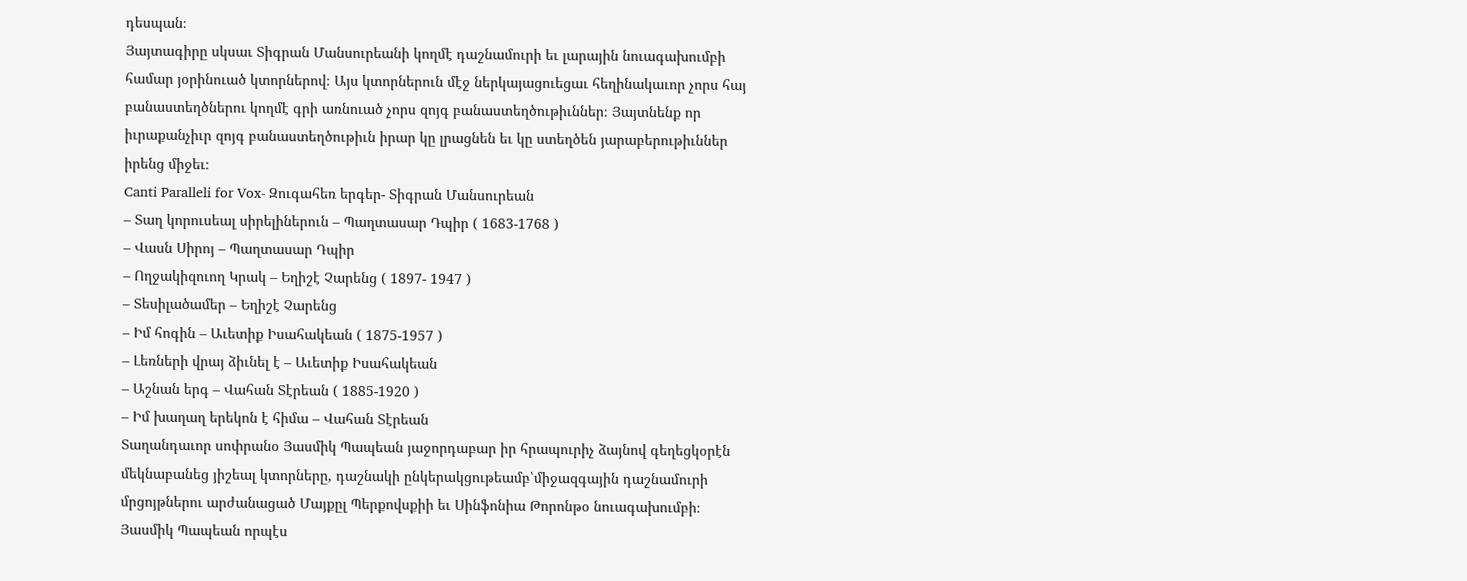դեսպան։
Յայտագիրը սկսաւ Տիգրան Մանսուրեանի կողմէ դաշնամուրի եւ լարային նուագախումբի համար յօրինուած կտորներով։ Այս կտորներուն մէջ ներկայացուեցաւ հեղինակաւոր չորս հայ բանաստեղծներու կողմէ գրի առնուած չորս զոյգ բանաստեղծութիւններ։ Յայտնենք որ իւրաքանչիւր զոյգ բանաստեղծութիւն իրար կը լրացնեն եւ կը ստեղծեն յարաբերութիւններ իրենց միջեւ։
Canti Paralleli for Vox- Զուգահեռ երգեր- Տիգրան Մանսուրեան
– Տաղ կորուսեալ սիրելիներուն – Պաղտասար Դպիր ( 1683-1768 )
– Վասն Սիրոյ – Պաղտասար Դպիր
– Ողջակիզուող Կրակ – Եղիշէ Չարենց ( 1897- 1947 )
– Տեսիլածամեր – Եղիշէ Չարենց
– Իմ հոգին – Աւետիք Իսահակեան ( 1875-1957 )
– Լեռների վրայ ձիւնել է – Աւետիք Իսահակեան
– Աշնան երգ – Վահան Տէրեան ( 1885-1920 )
– Իմ խաղաղ երեկոն է հիմա – Վահան Տէրեան
Տաղանդաւոր սոփրանօ Յասմիկ Պապեան յաջորդաբար իր հրապուրիչ ձայնով գեղեցկօրէն մեկնաբանեց յիշեալ կտորները, դաշնակի ընկերակցութեամբ՝միջազգային դաշնամուրի մրցոյթներու արժանացած Մայքըլ Պերքովսքիի եւ Սինֆոնիա Թորոնթօ նուագախումբի։
Յասմիկ Պապեան որպէս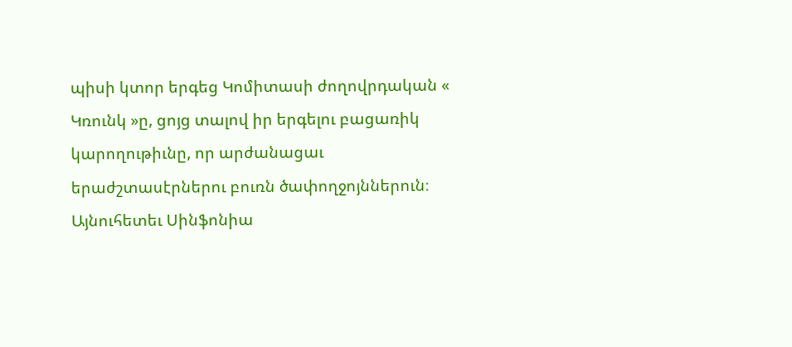պիսի կտոր երգեց Կոմիտասի ժողովրդական « Կռունկ »ը, ցոյց տալով իր երգելու բացառիկ կարողութիւնը, որ արժանացաւ երաժշտասէրներու բուռն ծափողջոյններուն։
Այնուհետեւ Սինֆոնիա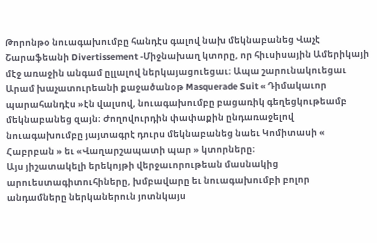Թորոնթօ նուագախումբը հանդէս գալով նախ մեկնաբանեց Վաչէ Շարաֆեանի Divertissement -Միջնախաղ կտորը, որ հիւսիսային Ամերիկայի մէջ առաջին անգամ ըլլալով ներկայացուեցաւ։ Ապա շարունակուեցաւ Արամ խաչատուրեանի քաջածանօթ Masquerade Suit « Դիմակաւոր պարահանդէս »էն վալսով, նուագախումբը բացառիկ գեղեցկութեամբ մեկնաբանեց զայն։ Ժողովուրդին փափաքին ընդառաջելով նուագախումբը յայտագրէ դուրս մեկնաբանեց նաեւ Կոմիտասի « Հաբրբան » եւ «Վաղարշապատի պար » կտորները։
Այս յիշատակելի երեկոյթի վերջաւորութեան մասնակից արուեստագիտուհիները, խմբավարը եւ նուագախումբի բոլոր անդամները ներկաներուն յոտնկայս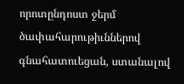որոտընդոստ ջերմ ծափահարութիւններով գնահատուեցան, ստանալով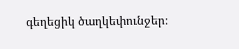գեղեցիկ ծաղկեփունջեր։